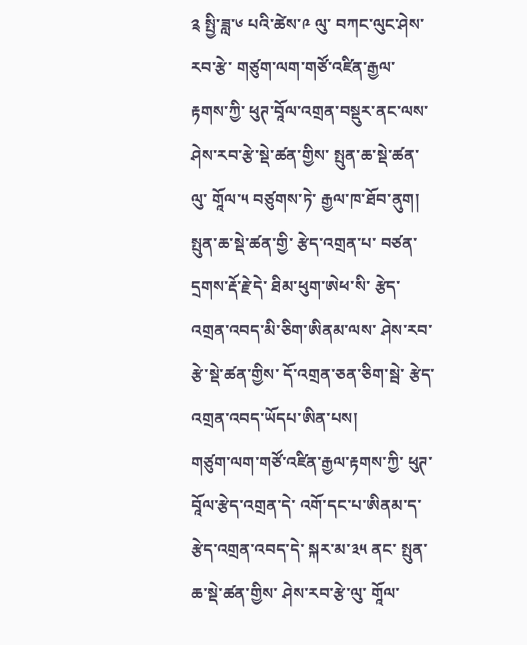༉ སྤྱི་ཟླ་༦ པའི་ཚེས་༩ ལུ་ བཀང་ལུང་ཤེས་རབ་རྩེ་ གཙུག་ལག་གཙོ་འཛིན་རྒྱལ་རྟགས་ཀྱི་ ཕུཊ་བཱོལ་འགྲན་བསྡུར་ནང་ལས་ ཤེས་རབ་རྩེ་སྡེ་ཚན་གྱིས་ སྤུན་ཆ་སྡེ་ཚན་ལུ་ གཱོལ་༥ བཙུགས་ཏེ་ རྒྱལ་ཁ་ཐོབ་ནུག།
སྤུན་ཆ་སྡེ་ཚན་གྱི་ རྩེད་འགྲན་པ་ བཙན་དྲགས་རྡོ་རྗེ་དེ་ ཐིམ་ཕུག་ཨེཕ་སི་ རྩེད་འགྲན་འབད་མི་ཅིག་ཨིནམ་ལས་ ཤེས་རབ་རྩེ་སྡེ་ཚན་གྱིས་ དོ་འགྲན་ཅན་ཅིག་སྦེ་ རྩེད་འགྲན་འབད་ཡོདཔ་ཨིན་པས།
གཙུག་ལག་གཙོ་འཛིན་རྒྱལ་རྟགས་ཀྱི་ ཕུཊ་བཱོལ་རྩེད་འགྲན་དེ་ འགོ་དང་པ་ཨིནམ་ད་ རྩེད་འགྲན་འབད་དེ་ སྐར་མ་༣༥ ནང་ སྤུན་ཆ་སྡེ་ཚན་གྱིས་ ཤེས་རབ་རྩེ་ལུ་ གཱོལ་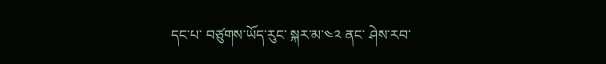དང་པ་ བཙུགས་ཡོད་རུང་ སྐར་མ་༤༢ ནང་ ཤེས་རབ་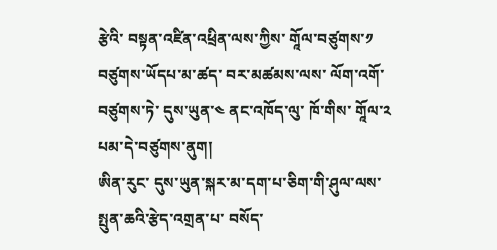རྩེའི་ བསྟན་འཛིན་འཕྲིན་ལས་ཀྱིས་ གཱོལ་བཙུགས་༡ བཙུགས་ཡོདཔ་མ་ཚད་ བར་མཚམས་ལས་ ལོག་འགོ་བཙུགས་ཏེ་ དུས་ཡུན་༤ ནང་འཁོད་ལུ་ ཁོ་གིས་ གཱོལ་༢ པམ་དེ་བཙུགས་ནུག།
ཨིན་རུང་ དུས་ཡུན་སྐར་མ་དག་པ་ཅིག་གི་ཤུལ་ལས་ སྤུན་ཆའི་རྩེད་འགྲན་པ་ བསོད་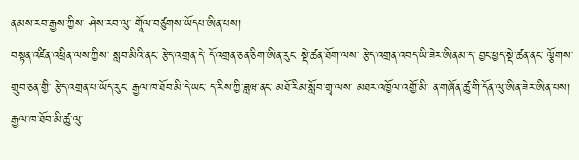ནམས་རབ་རྒྱས་ཀྱིས་ ཤེས་རབ་ལུ་ གཱོལ་བཙུགས་ཡོདཔ་ཨིན་པས།
བསྟན་འཛིན་འཕྲིན་ལས་ཀྱིས་ སླབ་མིའི་ནང་ རྩེད་འགྲན་དེ་ དོ་འགྲན་ཅན་ཅིག་ཨིན་རུང་ སྡེ་ཚན་ཐོག་ལས་ རྩེད་འགྲན་འབད་ཡི་ཟེར་ཨིནམ་ད་ བྱང་ཕྱད་སྡེ་ཚན་ནང་ ལྕོགས་གྲུབ་ཅན་གྱི་ རྩེད་འགྲན་པ་ཡོད་རུང་ རྒྱལ་ཁ་ཐོབ་མི་དེ་ཡང་ ད་རིས་ཀྱི་ཟླཝ་ནང་ མཐོ་རིམ་སློབ་གྲྭ་ལས་ མཐར་འཁྱོལ་འགྱོ་མི་ ན་གཞོན་ཚུ་གི་དོན་ལུ་ཨིན་ཟེར་ཨིན་པས།
རྒྱལ་ཁ་ཐོབ་མི་ཚུ་ལུ་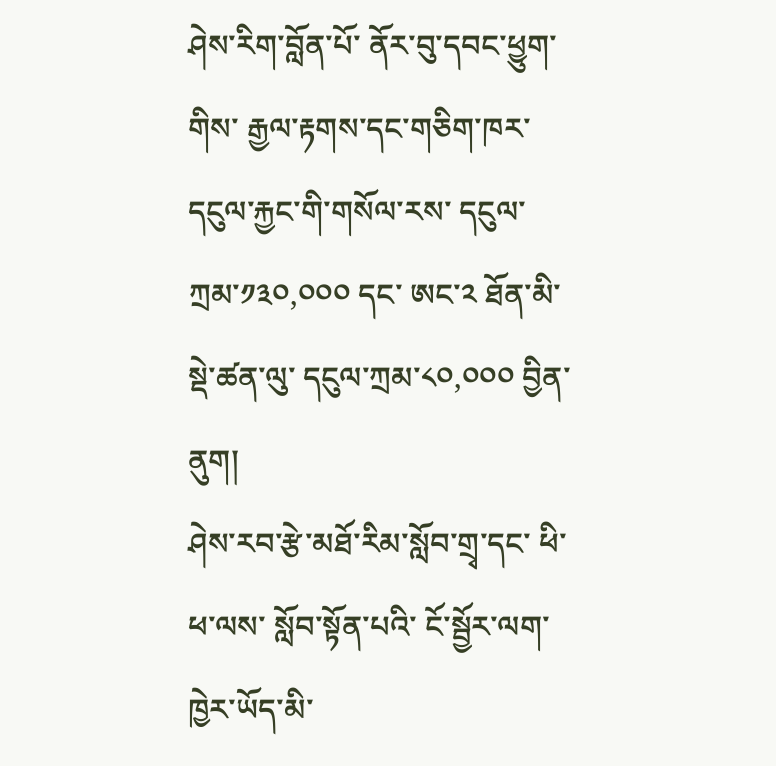ཤེས་རིག་བློན་པོ་ ནོར་བུ་དབང་ཕྱུག་གིས་ རྒྱལ་རྟགས་དང་གཅིག་ཁར་ དངུལ་རྐྱང་གི་གསོལ་རས་ དངུལ་ཀྲམ་༡༣༠,༠༠༠ དང་ ཨང་༢ ཐོན་མི་ སྡེ་ཚན་ལུ་ དངུལ་ཀྲམ་༨༠,༠༠༠ བྱིན་ནུག།
ཤེས་རབ་རྩེ་མཐོ་རིམ་སློབ་གྲྭ་དང་ ཕི་ཕ་ལས་ སློབ་སྟོན་པའི་ ངོ་སྦྱོར་ལག་ཁྱེར་ཡོད་མི་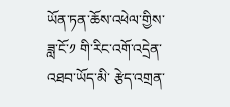ཡོན་ཏན་ཆོས་འཕེལ་གྱིས་ ཟླ་ངོ་༡ གི་རིང་འགོ་འདྲེན་འཐབ་ཡོད་མི་ རྩེད་འགྲན་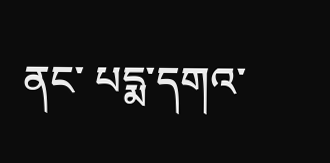ནང་ པདྨ་དགའ་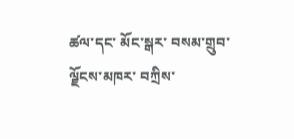ཚལ་དང་ མོང་སྒར་ བསམ་གྲུབ་ལྗོངས་མཁར་ བཀྲིས་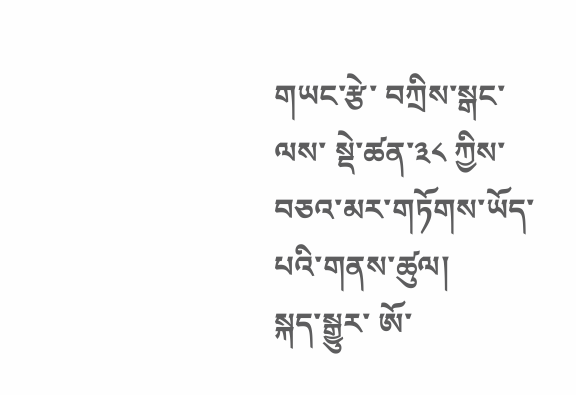གཡང་རྩེ་ བཀྲིས་སྒང་ལས་ སྡེ་ཚན་༣༨ ཀྱིས་ བཅའ་མར་གཏོགས་ཡོད་པའི་གནས་ཚུལ།
སྐད་སྒྱུར་ ཨོ་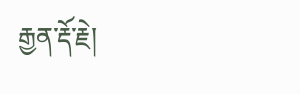རྒྱན་རྡོ་རྗེ།